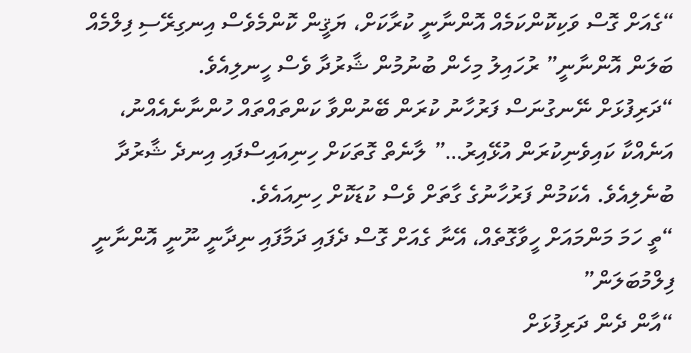“ގެއަށް ގޮސް ވަކިކޮންކަމެއް އޮންނާނީ ކުރާކަށް، ޔަޤީން ކޮންމެވެސް އިނގިރޭސި ފިލްމެއް ބަލަން އޮންނާނީ” ރުހައިލު މިހެން ބުނުމުން ޝާރުދާ ވެސް ހީނލިއެވެ.
“ދަރިފުޅަށް ނޭނގުނަސް ފަރުހާނު ކުރަން ބޭނުންވާ ކަންތައްތައް ހުންނާނެއެއްނު، އަނެއްކާ ކައިވެނިކުރަން އުޅޭއިރު…” ލާނެތް ގޮތަކަށް ހިނިއައިސްފައި އިނދެ ޝާރުދާ ބުނެލިއެވެ. އެކަމުން ފަރުހާނުގެ ގާތަށް ވެސް ކުޑަކޮށް ހިނިއައެވެ.
“ތީ ހަމަ މަންމައަށް ހީވާގޮތެއް، އޭނާ ގެއަށް ގޮސް ދެފައި ދަމާފައި ނިދާނީ ނޫނީ އޮންނާނީ ފިލްމުބަލަން”
“އާން ދެން ދަރިފުޅަށް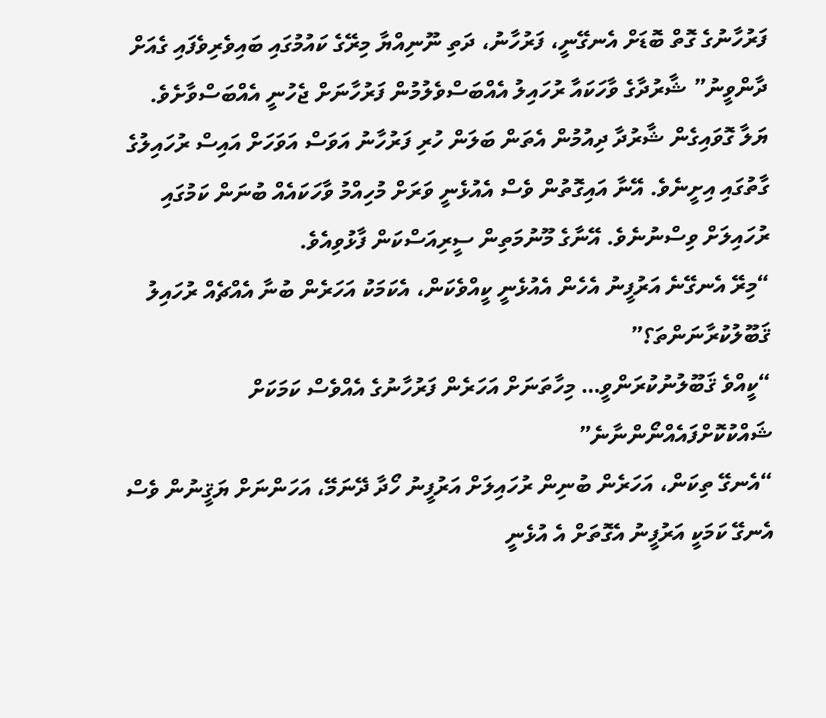ފަރުހާނުގެ ގޮތް ބޮޑަށް އެނގޭނީ، ފަރުހާނު، ދަތި ނޫނިއްޔާ މިރޭގެ ކައުމުގައި ބައިވެރިވެފައި ގެއަށް ދާންވީނު” ޝާރުދާގެ ވާހަކައާ ރުހައިލު އެއްބަސްވެލުމުން ފަރުހާނަށް ޖެހުނީ އެއްބަސްވާށެވެ.
ޔަލާ ގޮވައިގެން ޝާރުދާ ދިއުމުން އެތަން ބަލަން ހުރި ފަރުހާނު އަވަސް އަވަހަށް އައިސް ރުހައިލުގެ ގާތުގައި އިށީނެވެ. އޭނާ އައިގޮތުން ވެސް އެއުޅެނީ ވަރަށް މުހިއްމު ވާހަކައެއް ބުނަން ކަމުގައި ރުހައިލަށް ވިސްނުނެވެ. އޭނާގެ މޫނުމަތިން ސީރިއަސްކަން ފާޅުވިއެވެ.
“މިރޭ އެނގޭނެ އަރުފީނު އެހެން އެއުޅެނީ ކީއްވެކަން، އެކަމަކު އަހަރެން ބުނާ އެއްޗެއް ރުހައިލު ޤަބޫލުކުރާނަންތަ؟”
“ކީއްވެ ޤަބޫލުނުކުރަންވީ… މިހާތަނަށް އަހަރެން ފަރުހާނުގެ އެއްވެސް ކަމަކަށް ޝައްކުކޮށްފައެއްނޯންނާނެ”
“އެނގޭ ތިކަން، އަހަރެން ބުނިން ރުހައިލަށް އަރުފީނު ހޯދާ ދޭނަމޭ، އަހަންނަށް ޔަޤީނުން ވެސް އެނގޭ ކަމަކީ އަރުފީނު އެގޮތަށް އެ އުޅެނީ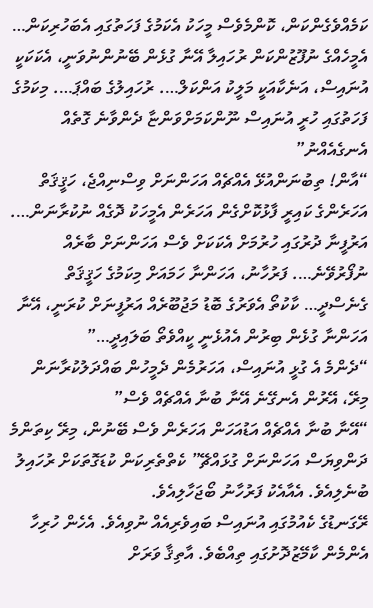ކަމެއްވެގެންކަން، ކޮންމެވެސް މީހަކު އެކަމުގެ ފަހަތުގައި އެބަހުރިކަން… އެމީހެއްގެ ނުފޫޒުންކަން ރުހައިލާ އޭނާ ގުޅެން ބޭނުންނުވަނީ، އެކަކަކީ އުނައިސް، އަނެކާއަކީ މަލީކު އަންކަލް…. ރުހައިލުގެ ބައްޕަ…. މިކަމުގެ ފަހަތުގައި ހުރީ އުނައިސް ނޫންކަމަށްވަންޏާ ދެންވާނެ ގޮތެއް އެނގެއެއްނު”
“އާން! ތިބުނަންއުޅޭ އެއްޗެއް އަހަންނަށް ވިސްނިއްޖެ، ހަޤީޤަތް އަހަރެންގެ ކައިރީ ފާޅުކޮށްގެން އަހަރެން އެމީހަކު ދޮގެއް ނުކުރާނަން…. އަރުފީނާ ދުރުގައި ހުރުމަށް އެކަކަށް ވެސް އަހަންނަށް ބާރެއް ނުފޯރުވޭނެ…. ފަރުހާނު، އަހަންނާ ހަމައަށް މިކަމުގެ ހަޤީޤަތް ގެނެސްދީ… ކާކުތޯ އެވަރުގެ ބޮޑު މަޖުބޫރެއް އަރުފީނަށް ކުރަނީ، އޭނާ އަހަންނާ ގުޅެން ބިރުން އެއުޅެނީ ކީއްވެތޯ ބަލައިދީ…”
“ދެންމެ އެ ގުޅީ އުނައިސް، އަހަރުމެން ދެމީހުން ބައްދަލުކުރާނަން މިރޭ، އޭރުން އެނގޭނެ އޭނާ ބުނާ އެއްޗެއް ވެސް”
“އޭނާ ބުނާ އެއްޗެއް އަޑުއަހަން އަހަރެން ވެސް ބޭނުން، މިރޭ ކިތަންމެ ދަންވިޔަސް އަހަންނަށް ގުޅައްޗޭ” ކެތްތެރިކަން ކުޑަގޮތަކަށް ރުހައިލު ބުނެލިއެވެ. އެއާއެކު ފަރުހާނު ބޯޖަހާލިއެވެ.
ރޭގަނޑުގެ ކެއުމުގައި އުނައިސް ބައިވެރިއެއް ނުވިއެވެ. އެހެން ހުރިހާ އެންމެން ކާމޭޒުދޮށުގައި ތިއްބެވެ. އާތިޤާ ވަރަށް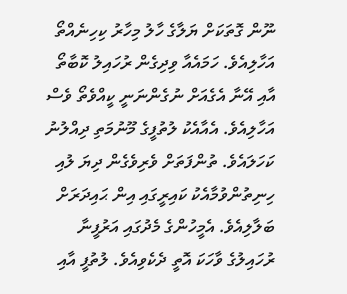ނޫން ގޮތަކަށް ޔަލާގެ ހާލު މިހާރު ކިހިނެއްތޯ އަހާލިއެވެ. ހަމައެއާ ވިދިގެން ރުހައިލު ކޮބާތޯ އާއި އޭނާ އެގެއަށް ނުގެންނަނީ ކީއްވެތޯ ވެސް އަހާލިއެވެ. އެއާއެކު ލުތުފީގެ މޫނުމަތި ދިއްލުނު ކަހަލައެވެ. ތުންފަތަށް ވެރިވެގެން ދިޔަ ލުއި ހިނިތުންވުމާއެކު ކައިރީގައި އިން ޙައިދަރަށް ބަލާލިއެވެ. އެމީހުންގެ މެދުގައި އަރުފީނާ ރުހައިލުގެ ވާހަކަ އޮތީ ދެކެވިއެވެ. ލުތުފީ އާއި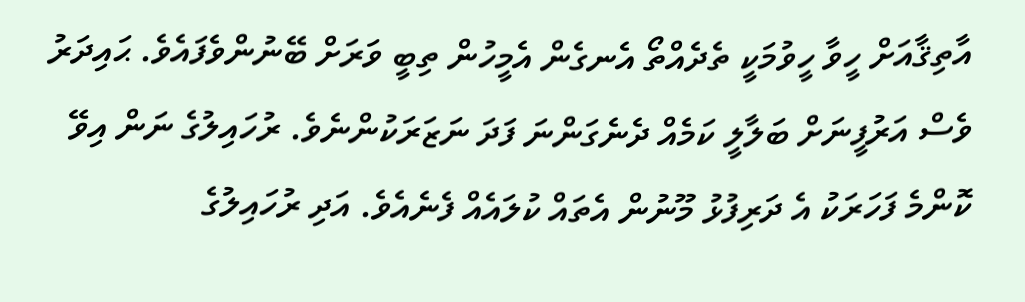އާތިޤާއަށް ހީވާ ހީވުމަކީ ތެދެއްތޯ އެނގެން އެމީހުން ތިބީ ވަރަށް ބޭނުންވެފައެވެ. ޙައިދަރު ވެސް އަރުފީނަށް ބަލާލީ ކަމެއް ދެނެގަންނަ ފަދަ ނަޒަރަކުންނެވެ. ރުހައިލުގެ ނަން އިވޭ ކޮންމެ ފަހަރަކު އެ ދަރިފުޅު މޫނުން އެތައް ކުލައެއް ފެނެއެވެ. އަދި ރުހައިލުގެ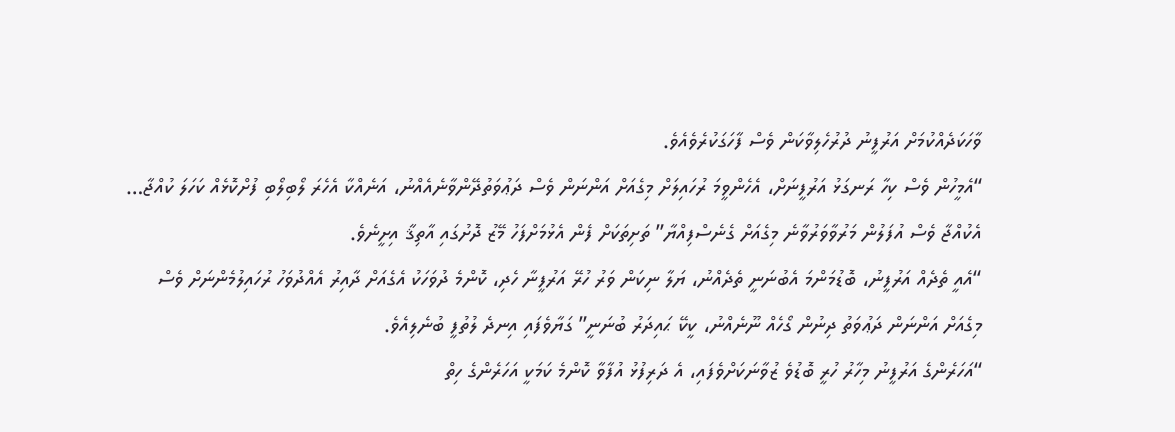ވާހަކަދެއްކުމަށް އަރުފީނު ދުރުހެލިވާކަން ވެސް ފާހަގަކުރެވެއެވެ.
“އެމީހުން ވެސް ކިހާ ރަނގަޅު އަރުފީނަށް، އެހެންވީމަ ރުހައިލަށް މިގެއަށް އަންނަން ވެސް ދަޢުވަތުދޭންވާނެއެއްނު، އަނެއްކާ އެހެރަ ލޯބިލޯބި ފުށްކޮޅެއް ކަހަލަ ކުއްޖާ… އެކުއްޖާ ވެސް އުފަލުން މަރުވާވަރުވާނެ މިގެއަށް ގެނެސްފިއްޔާ” ތަށިތަކަށް ފެން އެޅުމަށްފަހު މޭޒު ދޮށުގައި އާތިޤާ އިށީނެވެ.
“އެއީ ތެދެއް އަރުފީނު، ބޮޑުމަންމަ އެބުނަނީ ތެދެއްނު، ޔަލާ ނިކަން ވަރު ހުރޭ އަރުފީނާ ހެދި، ކޮންމެ ދުވަހަކު އެގެއަށް ދާއިރު އެއްދުވަހު ރުހައިލުމެންނަށް ވެސް މިގެއަށް އަންނަން ދަޢުވަތު ދިނުން ގޯހެއް ނޫނެއްނު، ކީކޭ ޙައިދަރު ބުނަނީ” ގަޔާވެފައި އިނދެ ލުތުފީ ބުނެލިއެވެ.
“އަހަރެންގެ އަރުފީނު މިހާރު ހުރީ ބޮޑުވެ ޒުވާނަކަށްވެފައި، އެ ދަރިފުޅު އުފާވާ ކޮންމެ ކަމަކީ އަހަރެންގެ ހިތް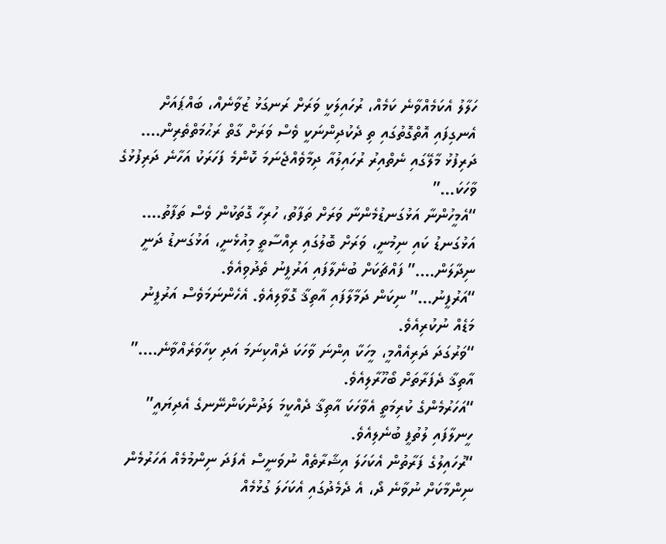ހަލާލު އެކަމެއްވާނެ ކަމެއް، ރުހައިލަކީ ވަރަށް ރަނގަޅު ޒުވާނެއް، ބައްޕައަށް އެނގިފައި އޮތްގޮތުގައި ތި ދެކުދިންނަކީ ވެސް ވަރަށް ގާތް ރަޙުމަތްތެރިން…. ދަރިފުޅު މާލޭގައި ނެތްއިރު ރުހައިލުއާ ދިމާވެއްޖެނަމަ ކޮންމެ ފަހަރަކު އަހާނެ ދަރިފުޅުގެ ވާހަކަ…”
“އެމީހުންނާ އަޅުގަނޑުމެންނާ ވަރަށް ތަފާތު، ހުރިހާ ގޮތަކުން ވެސް ތަފާތު…. އަޅުގަނޑު ކައި ނިމުނީ، ވަރަށް ބޮލުގައި ރިއްސާތީ މިއުޅެނީ، އަޅުގަނޑު ދަނީ ނިދާލަން….” ފައްޗަކަށް ބުނެލާފައި އަރުފީނު ތެދުވިއެވެ.
“އަރުފީނު…” ނިކަން ދަމާލާފައި އާތިޤާ ގޮވާލިއެވެ. އެހެންނަމަވެސް އަރުފީނު މަޑެއް ނުކުރިއެވެ.
“ވަރުގަދަ ދަރިއެއްމީ، މީހަކާ އިންނަ ވާހަކަ ދެއްކިނަމަ އަދި ކިހާވަރެއްވާނެ….” އާތިޤާ ދެފަރާތަށް ބޯހޫރާލިއެވެ.
“އަހަރުމެންގެ ކުރިމަތީ އެވާހަކަ އާތިޤާ ދެއްކީމަ ލަދުންކަންނޭނގެ އެދިޔައީ” ހީނލާފައި ލުތުފީ ބުނެލިއެވެ.
“ރުހައިލުގެ ފަރާތުން އެކަހަލަ އިޝާރާތެއް ނުވަނީސް އެފަދަ ނިންމުމެއް އަހަރުމެން ނިންމާކަށް ނުވާނެ ދޯ، އެ ދެމެދުގައި އެކަހަލަ ގުޅުމެއް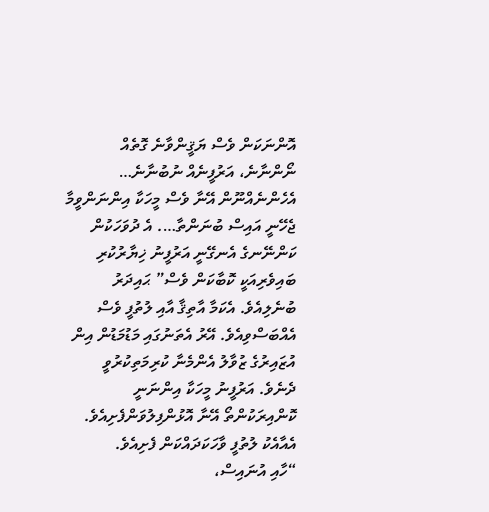އޮންނަކަން ވެސް ޔަޤީންވާނެ ގޮތެއް ނޯންނާނެ، އަރުފީނެއް ނުބުނާނެ… އެހެންނެއްނޫން އޭނާ ވެސް މީހަކާ އިންނަންވީމާ ޖެހޭނީ އައިސް ބުނަންތާ…. އެ ދުވަހަކުން ކަންނޭނގެ އެނގޭނީ އަރުފީނު ޚިޔާރުކުރި ބައިވެރިއަކީ ކޮބާކަން ވެސް” ޙައިދަރު ބުނެލިއެވެ. އެކަމާ އާތިޤާ އާއި ލުތުފީ ވެސް އެއްބަސްވިއެވެ. އޭރު އެތަނުގައި މަޑުމަޑުން އިން އުޒައިރުގެ ޒުވާލު އެންމެނާ ކުރިމަތިކުރުވީ ދެނެވެ. އަރުފީނު މީހަކާ އިންނަނީ ކޮންއިރަކުންތޯ އޭނާ އޮޅުންފިލުވަންފެށިއެވެ. އެއާއެކު ލުތުފީ ވާހަކަދައްކަން ފެށިއެވެ.
“ހާއި އުނައިސް،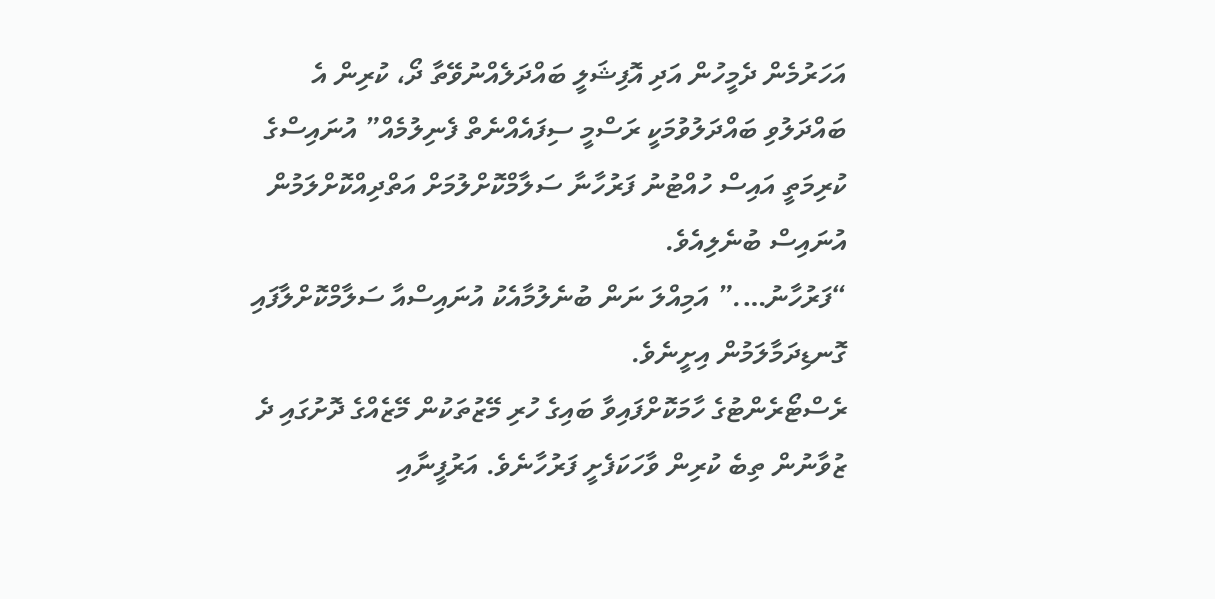އަހަރުމެން ދެމީހުން އަދި އޮފިޝަލީ ބައްދަލެއްނުވޭތާ ދޯ، ކުރިން އެ ބައްދަލުވި ބައްދަލުވުމަކީ ރަސްމީ ސިފައެއްނެތް ފެނިލުމެއް” އުނައިސްގެ ކުރިމަތީ އައިސް ހުއްޓުނު ފަރުހާނާ ސަލާމްކޮށްލުމަށް އަތްދިއްކޮށްލަމުން އުނައިސް ބުނެލިއެވެ.
“ފަރުހާނު….” އަމިއްލަ ނަން ބުނެލުމާއެކު އުނައިސްއާ ސަލާމްކޮށްލާފައި ގޮނޑިދަމާލަމުން އިށީނެވެ.
ރެސްޓޯރެންޓުގެ ހާމަކޮށްފައިވާ ބައިގެ ހުރި މޭޒުތަކުން މޭޒެއްގެ ދޮށުގައި ދެ ޒުވާނުން ތިބެ ކުރިން ވާހަކަފެށީ ފަރުހާނެވެ. އަރުފީނާއި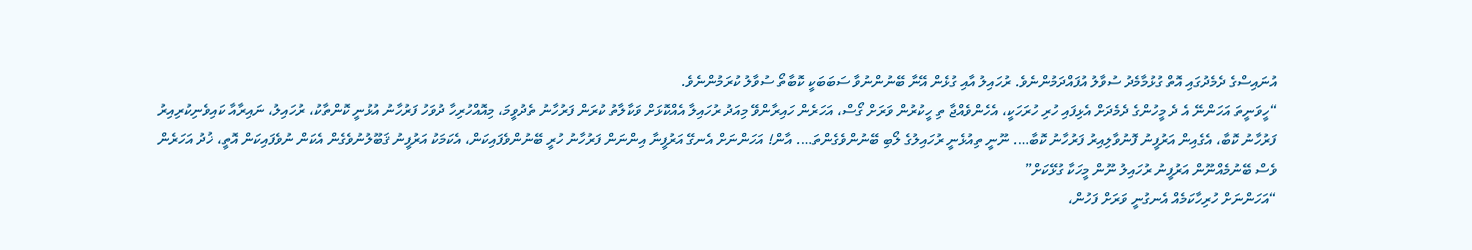އުނައިސްގެ ދެމެދުގައި އޮތް ގުޅުމާމެދު ސުވާލު އުފައްދަމުންނެވެ. ރުހައިލު އާއި ގުޅެން އޭނާ ބޭނުންނުވާ ސަބަބަކީ ކޮބާތޯ ސުވާލު ކުރަމުންނެވެ.
“ހީވަނީތަ އަހަންނޭ އެ ދެ މީހުންގެ ދެމެދަށް އެޅިފައި ހުރި ހުރަހަކީ، އެހެންވެއްޖާ ތި ހީކުރުން ވަރަށް ގޯސް، އަހަރެން ހައިރާންވޭ މިއަދު ރުހައިލާ އެއްކޮޅަށް ވަކާލާތު ކުރަން ފަރުހާނު ތެދުވީމަ، މިއޮއްހުރިހާ ދުވަހު ފަރުހާނު އުޅުނީ ކޮންތާކު، ރުހައިލު، ނައިރާއާ ކައިވެނިކުރިއިރު ފަރުހާނު ކޮބާ، އެގެއިން އަރުފީނު ފޮނުވާލިއިރު ފަރުހާނު ކޮބާ…. ނޫނީ ތިއުޅެނީ ރުހައިލުގެ ލޯބި ބޭނުންވެގެންތަ…. އާން! އަހަންނަށް އެނގޭ އަރުފީނާ އިންނަން ފަރުހާނު ހުރީ ބޭނުންވެފައިކަން، އެކަމަކު އަރުފީނު ޤަބޫލުނުވެގެން އެކަން ނުވެފައިކަން އޮތީ، ޚުދު އަހަރެން ވެސް ބޭނުމެއްނޫން އަރުފީނު ރުހައިލު ނޫން މީހަކާ ގުޅޭކަށް”
“އަހަންނަށް ހުރިހާކަމެއް އެނގުނީ ވަރަށް ފަހުން،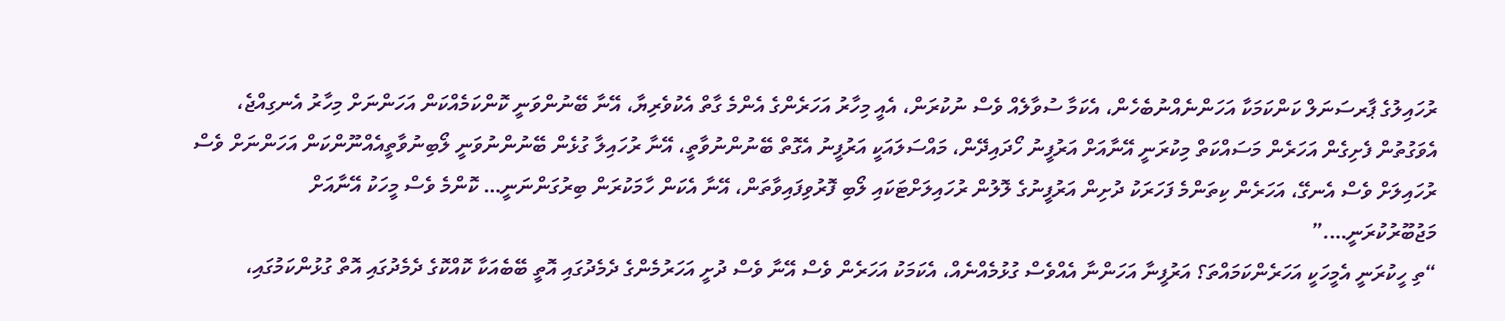ރުހައިލުގެ ޕާރސަނަލް ކަންކަމަކާ އަހަންނެއްނުބެހެން، އެކަމާ ސުވާލެއް ވެސް ނުކުރަން، އެއީ މިހާރު އަހަރެންގެ އެންމެ ގާތް އެކުވެރިޔާ، އޭނާ ބޭނުންވަނީ ކޮންކަމެއްކަން އަހަންނަށް މިހާރު އެނގިއްޖެ، އެވަގުތުން ފެށިގެން އަހަރެން މަސައްކަތް މިކުރަނީ އޭނާއަށް އަރުފީނު ހޯދައިދޭން، މައްސަލައަކީ އަރުފީނު އެގޮތް ބޭނުންނުވާތީ، އޭނާ ރުހައިލާ ގުޅެން ބޭނުންނުވަނީ ލޯބިނުވާތީއެއްނޫންކަން އަހަންނަށް ވެސް ރުހައިލަށް ވެސް އެނގޭ، އަހަރެން ކިތަންމެ ފަހަރަކު ދުށިން އަރުފީނުގެ ލޮލުން ރުހައިލަށްޓަކައި ލޯބި ފޮރުވިފައިވާތަން، އޭނާ އެކަން ހާމަކުރަން ބިރުގަންނަނީ… ކޮންމެ ވެސް މީހަކު އޭނާއަށް މަޖުބޫރުކުރަނީ….”
“ތި ހީކުރަނީ އެމީހަކީ އަހަރެންކަމައްތަ؟ އަރުފީނާ އަހަންނާ އެއްވެސް ގުޅުމެއްނެއް، އެކަމަކު އަހަރެން ވެސް އޭނާ ވެސް ދުށީ އަހަރުމެންގެ ދެމެދުގައި އޮތީ ބޭބެއަކާ ކޮއްކޮގެ ދެމެދުގައި އޮތް ގުޅުންކަމުގައި،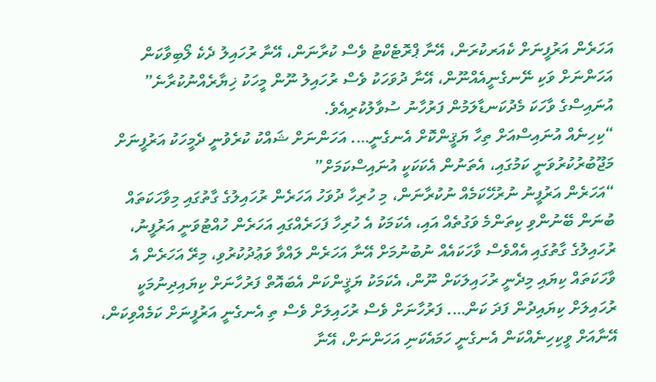އަހަރެން އަރުފީނަށް ކެއަރކުރަން، އޭނާ ޕްރޮޓެކްޓު ވެސް ކުރާނަން، އޭނާ ރުހައިލު ދެކެ ލޯބިވާކަން އަހަންނަށް ވަކި ނޭނގެނީއެއްނޫން، އޭނާ ދުވަހަކު ވެސް ރުހައިލު ނޫން މީހަކު ޚިޔާރެއްނުކުރާނެ” އުނައިސްގެ ވާހަކަ މެދުކަނޑާލަމުން ފަރުހާނު ސުވާލުކުރިއެވެ.
“ކިހިނެއް އުނައިސްއަށް ތިހާ ޔަޤީންކޮށް އެނގެނީ…. އަހަންނަށް ޝައްކު ކުރެވުނީ ދެމީހަކު އަރުފީނަށް މަޖޫބުރުކުރުވަނީ ކަމުގައި، އެތަނުން އެކަކަކީ އުނައިސްކަމަށް”
“އަހަރެން އަރުފީނު ނުރުހޭކަމެއް ނުކުރާނަން، މި ހުރިހާ ދުވަހު އަހަރެން ރުހައިލުގެ ގާތުގައި މިވާހަކަތައް ބުނަން ބޭނުންވި ކިތަންމެ ވަގުތެއް އައި، އެކަމަކު އެ ހުރިހާ ފަހަރެއްގައި އަހަރެން ހުއްޓުވަނީ އަރުފީނު، ރުހައިލުގެ ގާތުގައި އެއްވެސް ވާހަކައެއް ނުބުނުމަށް އޭނާ އަހަރެން ލައްވާ ވަޢުދުކުރުވި، މިރޭ އަހަރެން އެ ވާހަކަތައް ކިޔައި މިދެނީ ރުހައިލަކަށް ނޫން، އެކަމަކު ޔަޤީންކަން އެބައޮތް ފަރުހާނަށް ކިޔައިދިނުމަކީ ރުހައިލަށް ކިޔައިދުން ފަދަ ކަން…. ފަރުހާނަށް ވެސް ރުހައިލަށް ވެސް ތި އެނގެނީ އަރުފީނަށް ކަމެއްވިކަން، އޭނާއަށް ވީކިހިނެއްކަން އެނގެނީ ހަމައެކަނި އަހަންނަށް، އޭނާ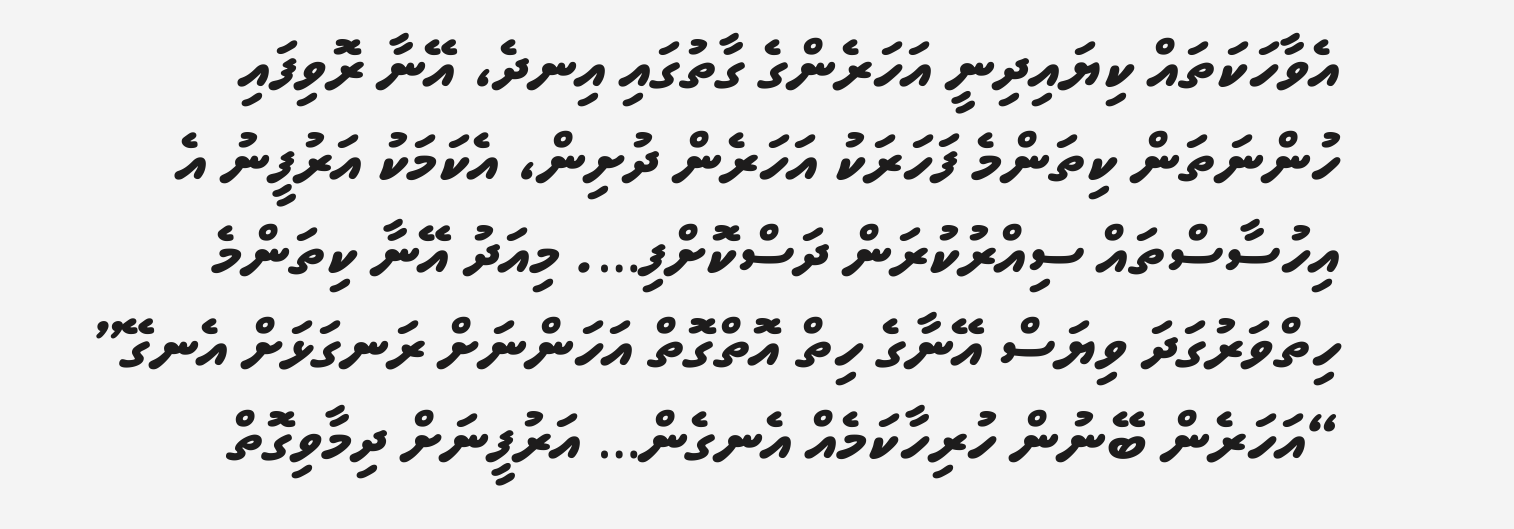އެވާހަކަތައް ކިޔައިދިނީ އަހަރެންގެ ގާތުގައި އިނދެ، އޭނާ ރޮވިފައި ހުންނަތަން ކިތަންމެ ފަހަރަކު އަހަރެން ދުށިން، އެކަމަކު އަރުފީނު އެ އިހުސާސްތައް ސިއްރުކުރަން ދަސްކޮށްފި…. މިއަދު އޭނާ ކިތަންމެ ހިތްވަރުގަދަ ވިޔަސް އޭނާގެ ހިތް އޮތްގޮތް އަހަންނަށް ރަނގަޅަށް އެނގޭ”
“އަހަރެން ބޭނުން ހުރިހާކަމެއް އެނގެން… އަރުފީނަށް ދިމާވިގޮތް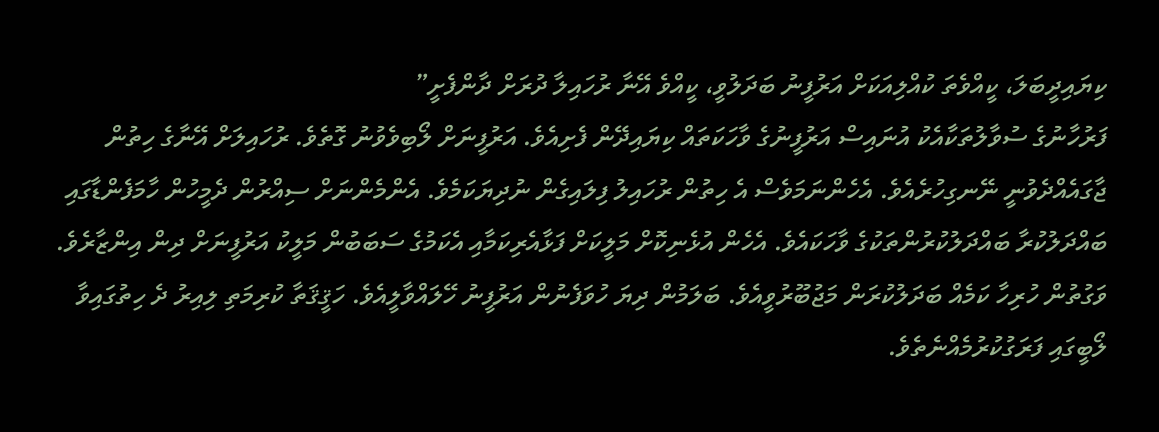ކިޔައިދީބަލަ، ކީއްވެތަ ކުއްލިއަކަށް އަރުފީނު ބަދަލުވީ، ކީއްވެ އޭނާ ރުހައިލާ ދުރަށް ދާންފެށީ”
ފަރުހާނުގެ ސުވާލުތަކާއެކު އުނައިސް އަރުފީނުގެ ވާހަކަތައް ކިޔައިދޭން ފެށިއެވެ. އަރުފީނަށް ލޯބިވެވުނު ގޮތެވެ. ރުހައިލަށް އޭނާގެ ހިތުން ޖާގައެއްދެވުނީ ނޭނގިހުރެއެވެ. އެހެންނަމަވެސް އެ ހިތުން ރުހައިލު ފިލައިގެން ނުދިޔަކަމެވެ. އެންމެންނަށް ސިއްރުން ދެމީހުން ހާމަފެންޑާގައި ބައްދަލުކުރާ ބައްދަލުކުރުންތަކުގެ ވާހަކައެވެ. އެހެން އުޅެނިކޮށް މަލީކަށް ފަޅާއެރިކަމާއި އެކަމުގެ ސަބަބުން މަލީކު އަރުފީނަށް ދިން އިންޒާރެވެ. ވަގުތުން ހުރިހާ ކަމެއް ބަދަލުކުރަން މަޖުބޫރުވީއެވެ. ބަލަމުން ދިޔަ ހުވަފެނުން އަރުފީނު ހޭލައްވާލީއެވެ. ހަޤީޤަތާ ކުރިމަތި ލިއިރު ދެ ހިތުގައިވާ ލޯބީގައި ފަރަގުކުރުމެއްނެތެވެ.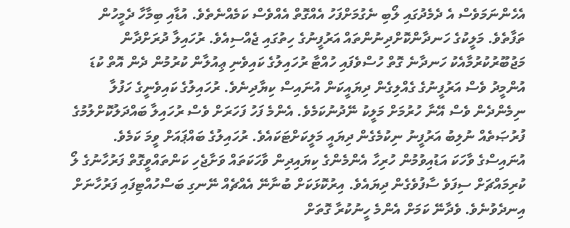އެހެންނަމަވެސް އެ ދެމެދުގައި ލޯބި ނެގުމަށްފަހު އެއްގޮތް އެއްވެސް ކަމެއްނެތެވެ. އުޑާއި ބިމާހާ ދެމީހުން ތަފާތެވެ. މަލީކުގެ ހަނދާންކޮށްދިނުންތައް އަރުފީނުގެ ހިތުގައި ޖެއްސިއެވެ. ރުހައިލާ ދުރަށްދާން މަޖުބޫރުކުރުމާއެކު ހަނދާނެ ގޮތް ހުސްވެފައި ހުއްޓާ ރުހައިލުގެ ކައިވެނި ޢިއުލާން ކުރުމުން ދެން އޮތް ކުޑަ އުންމީދު ވެސް އަރުފީނުގެ ގެއްލިގެން ދިޔައީކަން އުނައިސް ކިޔާދިނެވެ. ރުހައިލުގެ ކައިވެނީގެ ހަފުލާ ނިމެންދެން ވެސް އޭނާ ހުރުމަށް މަލީކު ނޭދުނުކަމެވެ. އެންމެ ފަހު ފަހަރަށް ވެސް ރުހައިލާ ބައްދަލުކޮށްލުމުގެ ފުރުޞަތެއް ނުލިބު އަރުފީނު ނިކުމެގެން ދިޔައީ މަލީކަށްޓަކައެވެ. ރުހައިލުގެ ބައްޕައަށް ވީމަ ކަމެވެ.
އުނައިސްގެ ވާހަކަ އަޑުއިވުމުން ހުރިހާ އެންމެންގެ ކިޔައިދިން ވާހަކަތައް ވަށާޖެހި ކަންތައްވީގޮތް ފަރުހާނުގެ ލޯ ކުރިމައްޗަށް ސިފަވެ ސާފުވެގެން ދިޔައެވެ. އިރުކޮޅަކަށް ބުނާނޭ އެއްޗެއް ނޭނގި ބަސްހުއްޓިފައި ފަރުހާނަށް އިނދެވުނެވެ. ވެދާނޭ ކަމަށް އެންމެ ހީނުކުރާ ގޮތަށް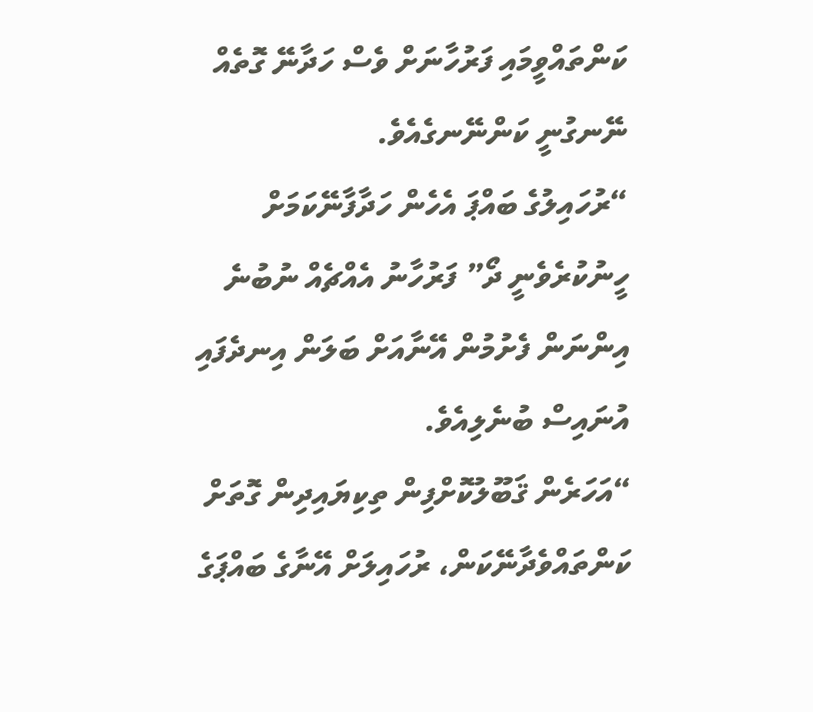ކަންތައްވީމައި ފަރުހާނަށް ވެސް ހަދާނޭ ގޮތެއް ނޭނގުނީ ކަންނޭނގެއެވެ.
“ރުހައިލުގެ ބައްޕަ އެހެން ހަދާފާނޭކަމަށް ހީނުކުރެވެނީ ދޯ” ފަރުހާނު އެއްޗެއް ނުބުނެ އިންނަން ފެށުމުން އޭނާއަށް ބަލަން އިނދެފައި އުނައިސް ބުނެލިއެވެ.
“އަހަރެން ޤަބޫލުކޮށްފިން ތިކިޔައިދިން ގޮތަށް ކަންތައްވެދާނޭކަން، ރުހައިލަށް އޭނާގެ ބައްޕަގެ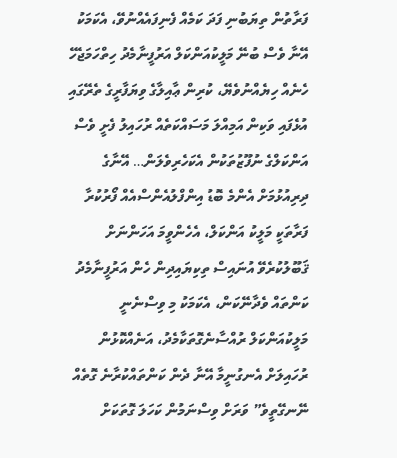ފަރާތުން ތިޔަބުނި ފަދަ ކަމެއް ފެނިފައެއްނުވޭ، އެކަމަކު އޭނާ ވެސް ބުނޭ މަލީކުއަންކަލް އަރުފީނާމެދު ހިތްހަމަޖެހޭ ހެނެއް ހިޔެއްނުވެޔޭ، ކުރިން ޢާއިލާގެ ވިޔަފާރީގެ ތެރޭގައި އުޅެފައި ވަކިން އަމިއްލަ މަސައްކަތެއް ރުހައިލު ފެށީ ވެސް އަންކަލްގެ ނުފޫޒުތަކުން އެކަހެރިވެލަން… އޭނާގެ ދިރިއުޅުމަށް އެންމެ ބޮޑު އިންފްލުއެންސްއެއް ފޯރުކުރާ ފަރާތަކީ މަލީކު އަންކަލް، އެހެންވީމަ އަހަންނަށް ޤަބޫލުކުރެވޭ އުނައިސް ތިކިޔައިދިން ހެން އަރުފީނާމެދު ކަންތައް ވެދާނޭކަން، އެކަމަކު މި ވިސްނެނީ މަލީކުއަންކަލް ރުއްސާނެގޮތަކާމެދު، އަނެއްކޮޅުން ރުހައިލަށް އެނގުނީމާ އޭނާ ދެން ކަންތައްކުރާނެ ގޮތެއް ނޭނގޭތީވެ” ވަރަށް ވިސްނަމުން ކަހަލަ ގޮތަކަށް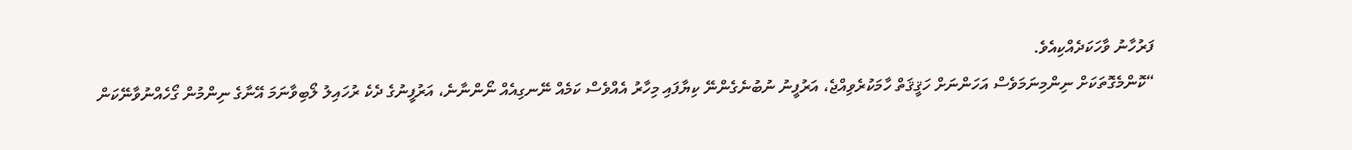ފަރުހާނު ވާހަކަދެއްކިއެވެ.
“ކޮންމެގޮތަކަށް ނިންމިނަމަވެސް އަހަންނަށް ހަޤީޤަތް ހާމަކުރެވިއްޖެ، އަރުފީނު ނުބުނެގެންނޭ ކިޔާފައި މިހާރު އެއްވެސް ކަމެއް ނޭނގިއެއް ނޯންނާނެ، އަރުފީނުގެ ދެކެ ރުހައިލު ލޯބިވާނަމަ އޭނާގެ ނިންމުން ގޯހެއްނުވާނޭކަން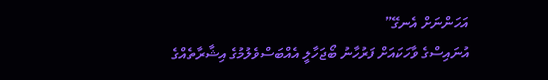އަހަންނަށް އެނގޭ”
އުނައިސްގެ ވާހަކައަށް ފަރުހާނު ބޯޖަހާލީ އެއްބަސްވެލުމުގެ އިޝާރާތެއްގެ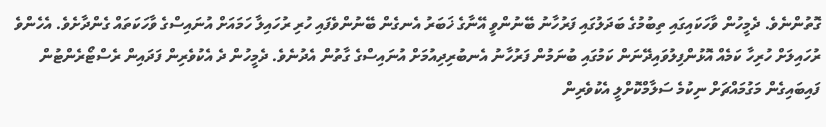ގޮތުންނެވެ. ދެމީހުން ވާހަކައިގައި ތިބުމުގެ ބަދަލުގައި ފަރުހާނު ބޭނުންވީ އޭނާގެ ޚަބަރު އެނގެން ބޭނުންވެފައި ހުރި ރުހައިލާ ހަމައަށް އުނައިސްގެ ވާހަކަތައް ގެންދާށެވެ. އެހެންވެ ރުހައިލަށް ހުރިހާ ކަމެއް އޮޅުންފިލުވައިދޭނަން ކަމުގައި ބުނަމުން ފަރުހާނު އެނބުރިދިއުމަށް އުނައިސްގެ ގާތުން އެދުނެވެ. ދެމީހުން ދެ އެކުވެރިން ފަދައިން ރެސްޓޯރެންޓުން ފައިބައިގެން މަގުމައްޗަށް ނިކުމެ ސަލާމްކޮށްލީ އެކުވެރިން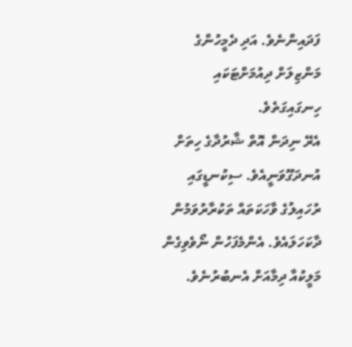ފަދައިންނެވެ. އަދި ދެމީހުންގެ މަންޒިލަށް ދިއުމަށްޓަކައި ހިނގައިގަތެވެ.
އެރޭ ނިދަން އޮތް ޝާރުދާގެ ހިތަށް އުނދަގޫވަނީއެވެ. ސިކުނޑީގައި ރުހައިލުގެ ވާހަކަތައް ތަކުރާރުވަމުން ދާކަހަލައެވެ. އެންމެފަހުން ނޯވެވިގެން މަލީކުއާ ދިމާއަށް އެނބުރުނެވެ.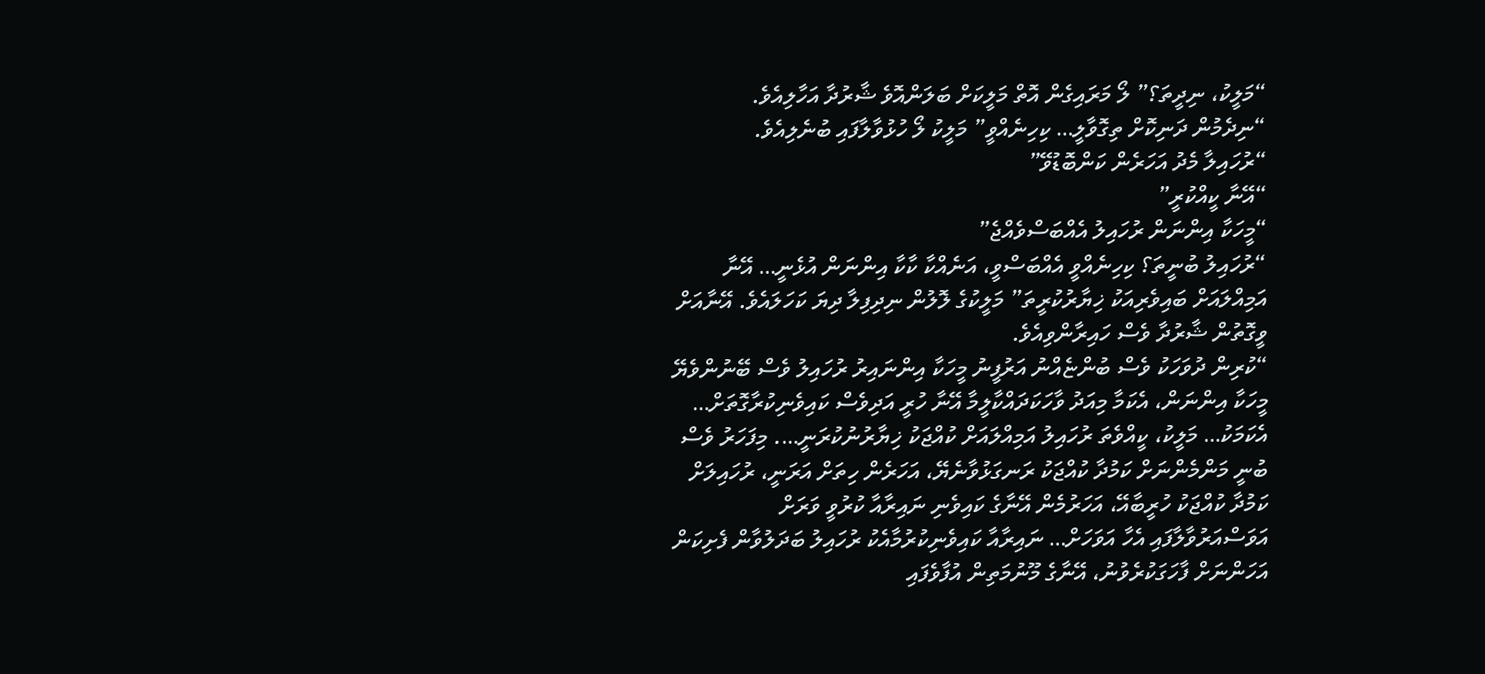“މަލީކު، ނިދީތަ؟” ލޯ މަރައިގެން އޮތް މަލީކަށް ބަލަންއޮވެ ޝާރުދާ އަހާލިއެވެ.
“ނިދެމުން ދަނިކޮށް ތިގޮވާލީ… ކިހިނެއްވީ” މަލީކު ލޯ ހުޅުވާލާފައި ބުނެލިއެވެ.
“ރުހައިލާ މެދު އަހަރެން ކަންބޮޑުވޭ”
“އޭނާ ކީއްކުރީ”
“މީހަކާ އިންނަން ރުހައިލު އެއްބަސްވެއްޖެ”
“ރުހައިލު ބުނީތަ؟ ކިހިނެއްވީ އެއްބަސްވީ، އަނެއްކާ ކާކާ އިންނަން އުޅެނީ… އޭނާ އަމިއްލައަށް ބައިވެރިއަކު ޚިޔާރުކުރީތަ” މަލީކުގެ ލޮލުން ނިދިފިލާ ދިޔަ ކަހަލައެވެ. އޭނާއަށް ވީގޮތުން ޝާރުދާ ވެސް ހައިރާންވިއެވެ.
“ކުރިން ދުވަހަކު ވެސް ބުންޏެއްނު އަރުފީނު މީހަކާ އިންނައިރު ރުހައިލު ވެސް ބޭނުންވެޔޭ މީހަކާ އިންނަން، އެކަމާ މިއަދު ވާހަކަދައްކާލީމާ އޭނާ ހުރީ އަދިވެސް ކައިވެނިކުރާގޮތަށް… އެކަމަކު… މަލީކު، ކީއްވެތަ ރުހައިލު އަމިއްލައަށް ކުއްޖަކު ޚިޔާރުނުކުރަނީ…. މިފަހަރު ވެސް ބުނީ މަންމެންނަށް ކަމުދާ ކުއްޖަކު ރަނގަޅުވާނެޔޭ، އަހަރެން ހިތަށް އަރަނީ، ރުހައިލަށް ކަމުދާ ކުއްޖަކު ހުރީބާއޭ، އަހަރުމެން އޭނާގެ ކައިވެނި ނައިރާއާ ކުރުވީ ވަރަށް އަވަސްއަރުވާލާފައި އެހާ އަވަހަށް… ނައިރާއާ ކައިވެނިކުރުމާއެކު ރުހައިލު ބަދަލުވާން ފެށިކަން އަހަންނަށް ފާހަގަކުރެވުނު، އޭނާގެ މޫނުމަތިން އުފާވެފައި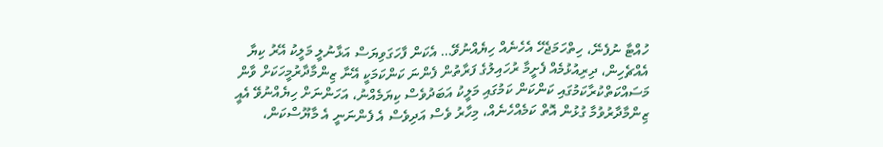ހުއްޓާ ނުފެނޭ، ހިތްހަމަޖެހޭ އެހެނެއް ހިޔެއްނުވޭ… އެކަން ފާހަގަވިޔަސް އަޅާނުލީ މަލީކު އޭރު ކިޔާ އެއްޗެހިން، ދިރިއުޅުމެއް ފެށީމާ ރުހައިލުގެ ފަރާތުން ފެންނަ ކަންކަމަކީ އޭނާ ޒިންމާދާރުމީހަކަށް ވާން މަސައްކަތްކުރާކަމުގައި ކަންކަން ކަމުގައި މަލީކު އަބަދުވެސް ކިޔަމެއްނު، އަހަންނަށް ހިޔެއްނުވޭ އެއީ ޒިންމާދާރުވުމާ ގުޅުން އޮތް ކަމެއްހެނެއް، މިހާރު ވެސް އަދިވެސް އެ ފެންނަނީ އެ މާޔޫސްކަން،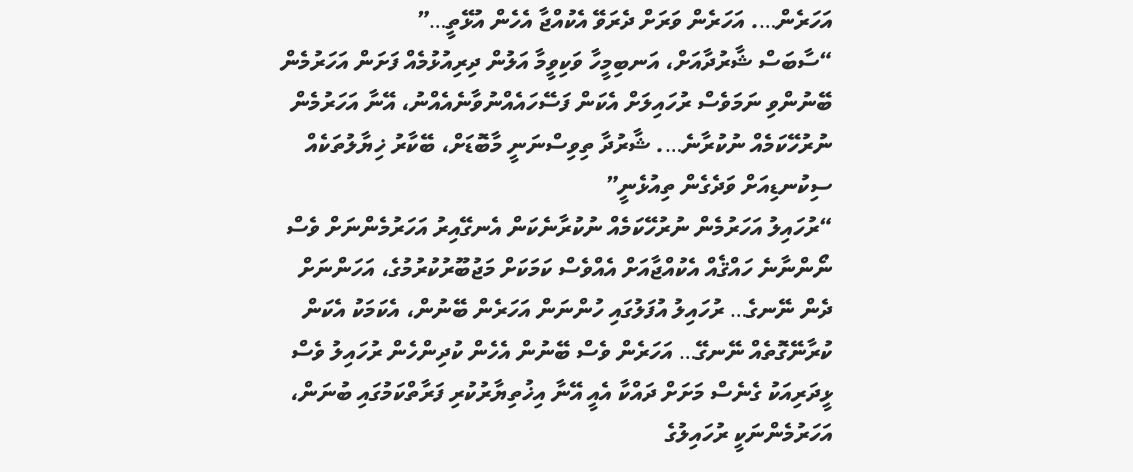އަހަރެން…. އަހަރެން ވަރަށް ދެރަވޭ އެކުއްޖާ އެހެން އުޅޭތީ…”
“ސާބަސް ޝާރުދާއަށް، އަނބިމީހާ ވަކިވީމާ އަލުން ދިރިއުޅުމެއް ފަށަން އަހަރުމެން ބޭނުންވި ނަމަވެސް ރުހައިލަށް އެކަން ފަސޭހައެއްނުވާނެއެއްނު، އޭނާ އަހަރުމެން ނުރުހޭކަމެއް ނުކުރާނެ…. ޝާރުދާ ތިވިސްނަނީ މާބޮޑަށް، ބޭކާރު ޚިޔާލުތަކެއް ސިކުނޑިއަށް ވަދެގެން ތިއުޅެނީ”
“ރުހައިލު އަހަރުމެން ނުރުހޭކަމެއް ނުކުރާނެކަން އެނގޭއިރު އަހަރުމެންނަށް ވެސް ނޯންނާނެ ހައްޤެއް އެކުއްޖާއަށް އެއްވެސް ކަމަކަށް މަޖުބޫރުކުރުމުގެ، އަހަންނަށް ދެން ނޭނގެ… ރުހައިލު އުފަލުގައި ހުންނަން އަހަރެން ބޭނުން، އެކަމަކު އެކަން ކުރާނޭގޮތެއް ނޭނގޭ… އަހަރެން ވެސް ބޭނުން އެހެން ކުދިންހެން ރުހައިލު ވެސް ޅީދަރިއަކު ގެނެސް މަށަށް ދައްކާ އެއީ އޭނާ އިޚުތިޔާރުކުރި ފަރާތްކަމުގައި ބުނަން، އަހަރުމެންނަކީ ރުހައިލުގެ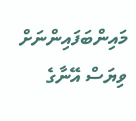މައިންބަފައިންނަށް ވިޔަސް އޭނާގެ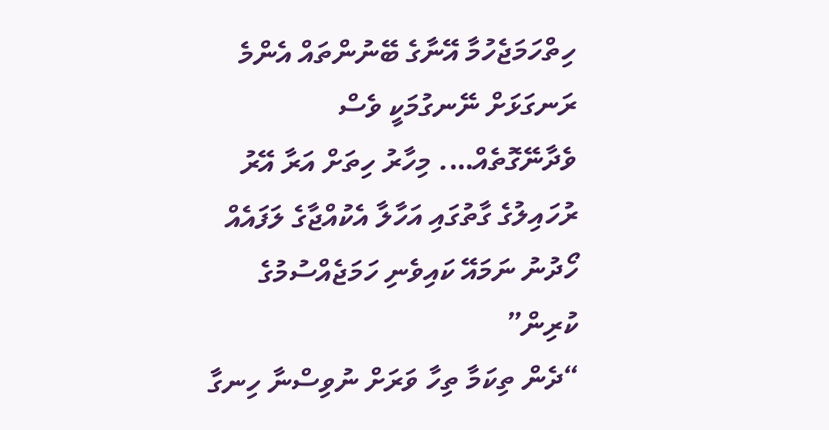ހިތްހަމަޖެހުމާ އޭނާގެ ބޭނުންތައް އެންމެ ރަނގަޅަށް ނޭނގުމަކީ ވެސް ވެދާނޭގޮތެއް…. މިހާރު ހިތަށް އަރާ އޭރު ރުހައިލުގެ ގާތުގައި އަހާލާ އެކުއްޖާގެ ލަފައެއް ހޯދުނު ނަމައޭ ކައިވެނި ހަމަޖެއްސުމުގެ ކުރިން”
“ދެން ތިކަމާ ތިހާ ވަރަށް ނުވިސްނާ ހިނގާ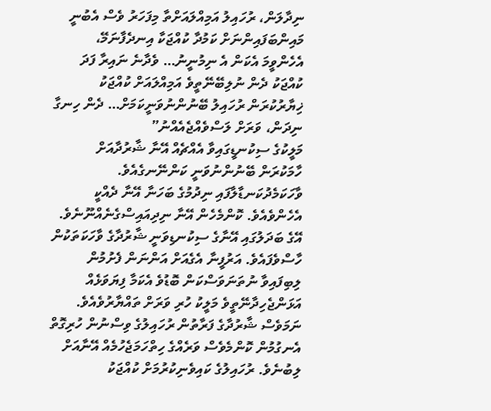ނިދާލަން، ރުހައިލު އަމިއްލައަށްތާ މިފަހަރު ވެސް އެބުނީ މައިންބަފައިންނަށް ކަމުދާ ކުއްޖަކާ އިނދެފާނަމޭ، އެހެންވީމަ އެކަން އެ ނިމުނީނު… ވެދާނެ ނައިރާ ފަދަ ކުއްޖަކު ދެން ނުލިބޭނޭތީވެ އަމިއްލައަށް ކުއްޖަކު ޚިޔާރުކުރަން ރުހައިލު ބޭނުންނުވަނީކަމަށް… ދެން ހިނގާ ނިދަން، ވަރަށް ލަސްވެއްޖެއެއްނު”
މަލީކުގެ ސިކުނޑީގައިވާ އެއްޗެއް އޭނާ ޝާރުދާއަށް ހާމަކުރަން ބޭނުންނުވަނީ ކަންނޭނގެއެވެ. ވާހަކަމެދުކަނޑާލާފައި ނިދުމުގެ ބަހަނާ އޭނާ ދެއްކީ އެހެންވެއެވެ. ކޮންމެހެން އޭނާ ނިދިއައިސްގެނެއްނޫނެވެ. އޭގެ ބަދަލުގައި އޭނާގެ ސިކުނޑިވަނީ ޝާރުދާގެ ވާހަކަތަކުން ހާސްވެފައެވެ. އަރުފީނާ އެގެއަށް އަންނަން ފެށުމުން ލިބިފައިވާ ނުތަނަވަސްކަން ބޮޑުވެ އެކަމާ ފިޔަވަޅެއް އަޅަންޖެހިދާނޭތީވެ މަލީކު ހުރި ވަރަށް ތައްޔާރުވެއެވެ. ނަމަވެސް ޝާރުދާގެ ފަރާތުން ރުހައިލުގެ ވިސްނުން ހުރިގޮތް އެނގުމުން ކޮންމެވެސް ވަރެއްގެ ހިތްހަމަޖެހުމެއް އޭނާއަށް ލިބުނެވެ. ރުހައިލުގެ ކައިވެނިކުރުމަށް ކުއްޖަކު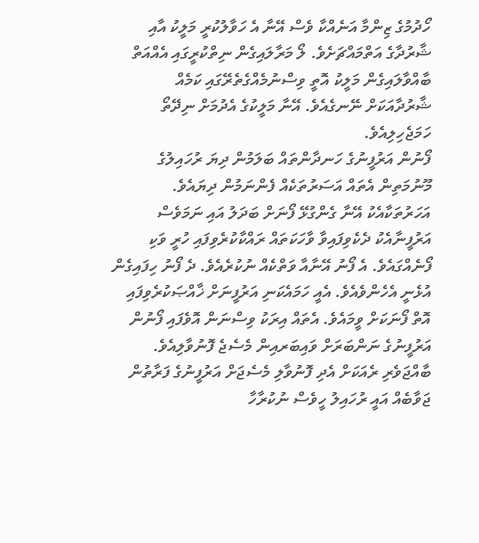ހޯދުމުގެ ޒިންމާ އަނެއްކާ ވެސް އޭނާ އެ ހަވާލުކުރީ މަލީކު އާއި ޝާރުދާގެ އަތްމައްޗަށެވެ. ލޯ މަރާލައިގެން ނިތްކުރީގައި އެއްއަތް ބާއްވާލައިގެން މަލީކު އޮތީ ވިސްނުމެއްގެތެރޭގައި ކަމެއް ޝާރުދާއަކަށް ނޭނގެއެވެ. އޭނާ މަލީކުގެ އެދުމަށް ނިދޭތޯ ހަމަޖެހިލިއެވެ.
ފޯނުން އަރުފީނުގެ ހަނދާންތައް ބަލަމުން ދިޔަ ރުހައިލުގެ މޫނުމަތިން އެތައް އަސަރުތަކެއް ފެންނަމުން ދިޔައެވެ. އަހަރުތަކާއެކު އޭނާ ގެންގުޅޭ ފޯނަށް ބަދަލު އައި ނަމަވެސް އަރުފީނާއެކު ދެކެވިފައިވާ ވާހަކަތައް ރައްކާކުރެވިފައި ހުރީ ވަކި ފޯނެއްގައެވެ. އެ ފޯނު އޭނާއާ ވަތްކެއް ނުކުރެއެވެ. ދެ ފޯނު ހިފައިގެން އުޅެނީ އެހެންވެއެވެ. އެއީ ހަމައެކަނި އަރުފީނަށް ޚާއްޞަކުރެވިފައި އޮތް ފޯނަކަށް ވީމައެވެ. އެތައް އިރަކު ވިސްނަން އޮވެފައި ފޯނުން އަރުފީނުގެ ނަންބަރަށް ވައިބަރއިން މެސެޖެ ފޮނުވާލިއެވެ. ބާއްޖަވެރި ރެއަކަށް އެދި ފޮނުވާލި މެސެޖަށް އަރުފީނުގެ ފަރާތުން ޖަވާބެއް އައީ ރުހައިލު ހީވެސް ނުކުރާހާ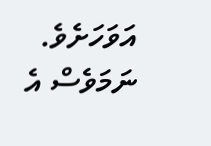އަވަހަށެވެ. ނަމަވެސް އެ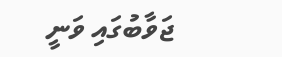ޖަވާބުގައި ވަނީ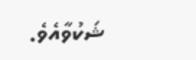ޝަކުވާއެވެ.